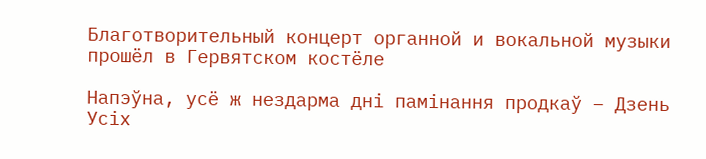Благотворительный концерт органной и вокальной музыки прошёл в Гервятском костёле

Напэўна, усё ж нездарма дні памінання продкаў – Дзень Усіх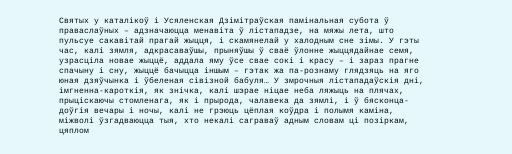Святых у каталікоў і Усяленская Дзімітраўская памінальная субота ў праваслаўных – адзначаюцца менавіта ў лістападзе, на мяжы лета, што пульсуе сакавітай прагай жыцця, і скамянелай у халодным сне зімы. У гэты час, калі зямля, адкрасаваўшы, прыняўшы ў сваё ўлонне жыццядайнае семя, узрасціла новае жыццё, аддала яму ўсе свае сокі і красу – і зараз прагне спачыну і сну, жыццё бачыцца іншым – гэтак жа па-рознаму глядзяць на яго юная дзяўчынка і ўбеленая сівізной бабуля… У змрочныя лістападаўскія дні, імгненна-кароткія, як знічка, калі шэрае ніцае неба ляжыць на плячах, прыціскаючы стомленага, як і прырода, чалавека да зямлі, і ў бясконца-доўгія вечары і ночы, калі не грэюць цёплая коўдра і полымя каміна, міжволі ўзгадваюцца тыя, хто некалі саграваў адным словам ці позіркам, цяплом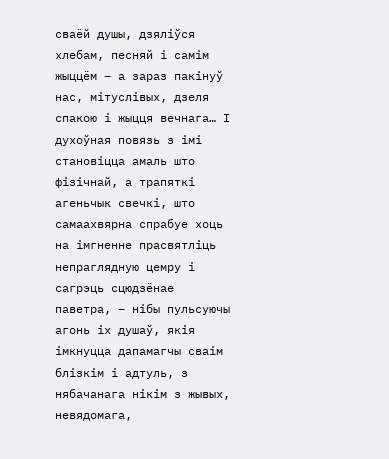сваёй душы, дзяліўся хлебам, песняй і самім жыццём – а зараз пакінуў нас, мітуслівых, дзеля спакою і жыцця вечнага… І духоўная повязь з імі становіцца амаль што фізічнай, а трапяткі агеньчык свечкі, што самаахвярна спрабуе хоць на імгненне прасвятліць непраглядную цемру і сагрэць сцюдзёнае паветра, – нібы пульсуючы агонь іх душаў, якія імкнуцца дапамагчы сваім блізкім і адтуль, з нябачанага нікім з жывых, невядомага,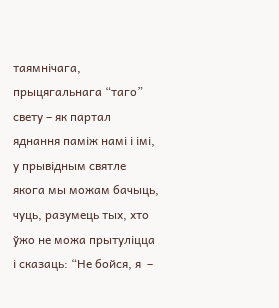таямнічага, прыцягальнага “таго” свету – як партал яднання паміж намі і імі, у прывідным святле якога мы можам бачыць, чуць, разумець тых, хто ўжо не можа прытуліцца і сказаць: “Не бойся, я  –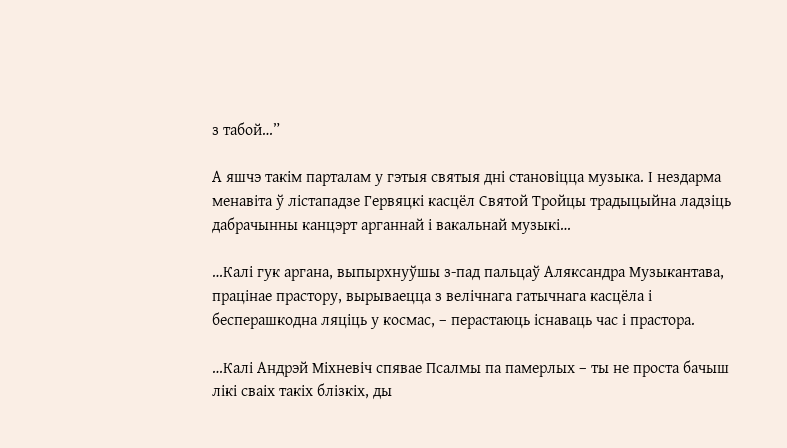з табой…”

А яшчэ такім парталам у гэтыя святыя дні становіцца музыка. І нездарма менавіта ў лістападзе Гервяцкі касцёл Святой Тройцы традыцыйна ладзіць дабрачынны канцэрт арганнай і вакальнай музыкі…

…Калі гук аргана, выпырхнуўшы з-пад пальцаў Аляксандра Музыкантава, працінае прастору, вырываецца з велічнага гатычнага касцёла і бесперашкодна ляціць у космас, – перастаюць існаваць час і прастора.

…Калі Андрэй Міхневіч спявае Псалмы па памерлых – ты не проста бачыш лікі сваіх такіх блізкіх, ды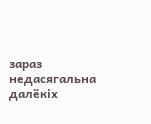зараз недасягальна далёкіх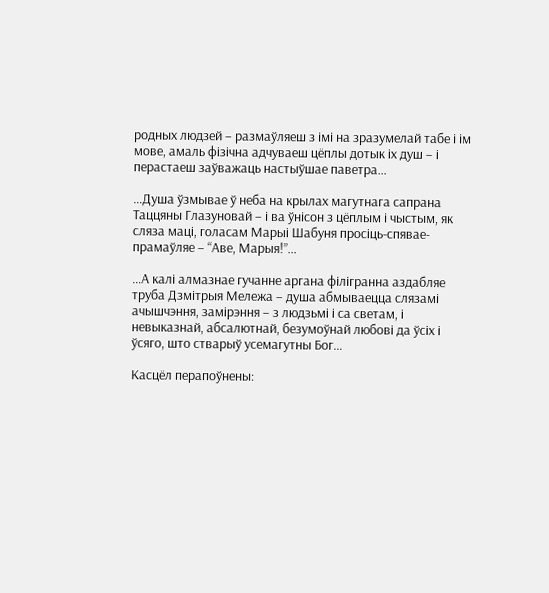родных людзей – размаўляеш з імі на зразумелай табе і ім мове, амаль фізічна адчуваеш цёплы дотык іх душ – і перастаеш заўважаць настыўшае паветра…

…Душа ўзмывае ў неба на крылах магутнага сапрана Таццяны Глазуновай – і ва ўнісон з цёплым і чыстым, як сляза маці, голасам Марыі Шабуня просіць-спявае-прамаўляе – “Аве, Марыя!”…

…А калі алмазнае гучанне аргана філігранна аздабляе труба Дзмітрыя Мележа – душа абмываецца слязамі ачышчэння, замірэння – з людзьмі і са светам, і невыказнай, абсалютнай, безумоўнай любові да ўсіх і ўсяго, што стварыў усемагутны Бог…

Касцёл перапоўнены: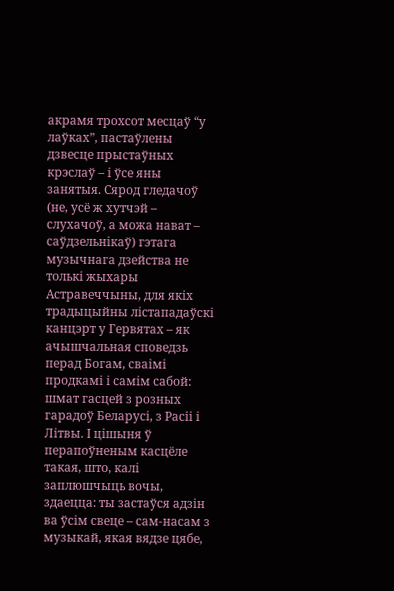акрамя трохсот месцаў “у лаўках”, пастаўлены дзвесце прыстаўных крэслаў – і ўсе яны занятыя. Сярод гледачоў (не, усё ж хутчэй – слухачоў, а можа нават – саўдзельнікаў) гэтага музычнага дзейства не толькі жыхары Астравеччыны, для якіх традыцыйны лістападаўскі канцэрт у Гервятах – як ачышчальная споведзь перад Богам, сваімі продкамі і самім сабой: шмат гасцей з розных гарадоў Беларусі, з Расіі і Літвы. І цішыня ў перапоўненым касцёле такая, што, калі заплюшчыць вочы, здаецца: ты застаўся адзін ва ўсім свеце – сам-насам з музыкай, якая вядзе цябе,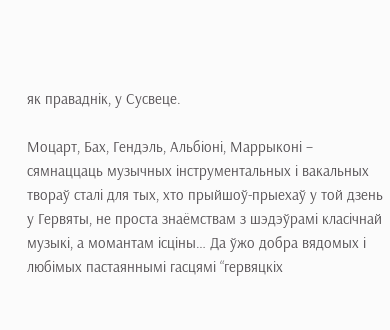як праваднік, у Сусвеце.

Моцарт, Бах, Гендэль, Альбіоні, Маррыконі – сямнаццаць музычных інструментальных і вакальных твораў сталі для тых, хто прыйшоў-прыехаў у той дзень у Гервяты, не проста знаёмствам з шэдэўрамі класічнай музыкі, а момантам ісціны… Да ўжо добра вядомых і любімых пастаяннымі гасцямі “гервяцкіх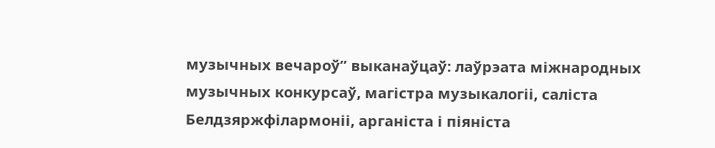музычных вечароў” выканаўцаў: лаўрэата міжнародных музычных конкурсаў, магістра музыкалогіі, саліста Белдзяржфілармоніі, арганіста і піяніста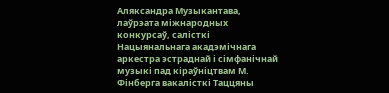Аляксандра Музыкантава, лаўрэата міжнародных конкурсаў, салісткі Нацыянальнага акадэмічнага аркестра эстраднай і сімфанічнай музыкі пад кіраўніцтвам М. Фінберга вакалісткі Таццяны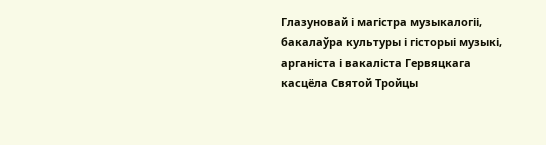Глазуновай і магістра музыкалогіі, бакалаўра культуры і гісторыі музыкі, арганіста і вакаліста Гервяцкага касцёла Святой Тройцы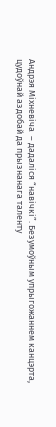Андрэя Міхневіча  – дадаліся “навічкі”. Безумоўным упрыгожаннем канцэрта, цудоўнай аздобай да прызнанага таленту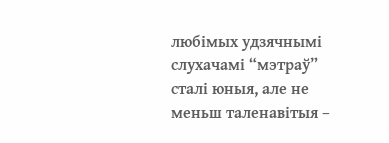любімых удзячнымі слухачамі “мэтраў” сталі юныя, але не меньш таленавітыя –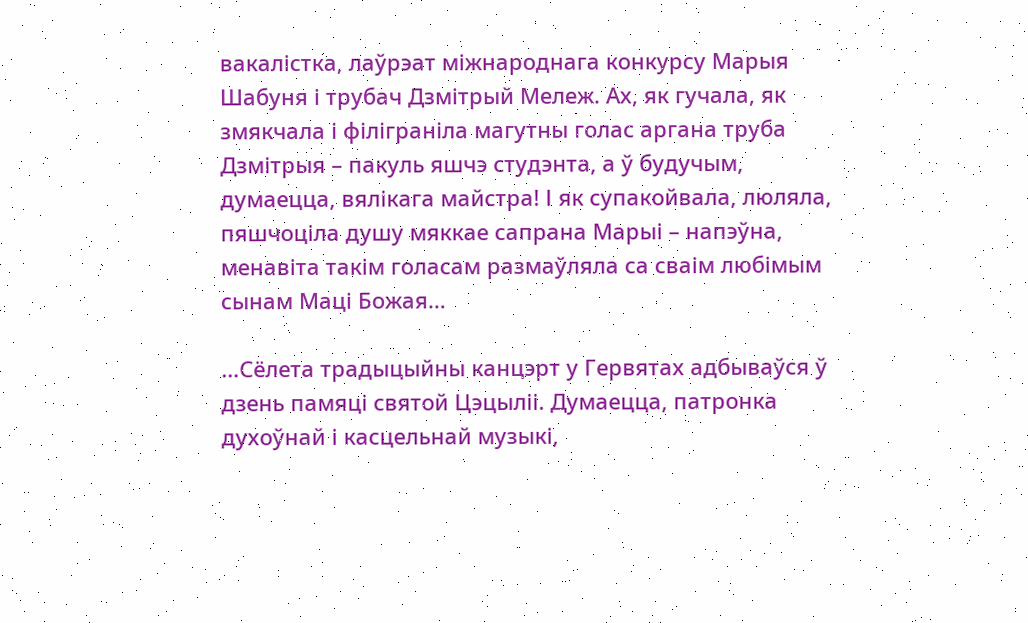вакалістка, лаўрэат міжнароднага конкурсу Марыя Шабуня і трубач Дзмітрый Мележ. Ах, як гучала, як змякчала і філіграніла магутны голас аргана труба Дзмітрыя – пакуль яшчэ студэнта, а ў будучым, думаецца, вялікага майстра! І як супакойвала, люляла, пяшчоціла душу мяккае сапрана Марыі – напэўна, менавіта такім голасам размаўляла са сваім любімым сынам Маці Божая…

…Сёлета традыцыйны канцэрт у Гервятах адбываўся ў дзень памяці святой Цэцыліі. Думаецца, патронка духоўнай і касцельнай музыкі,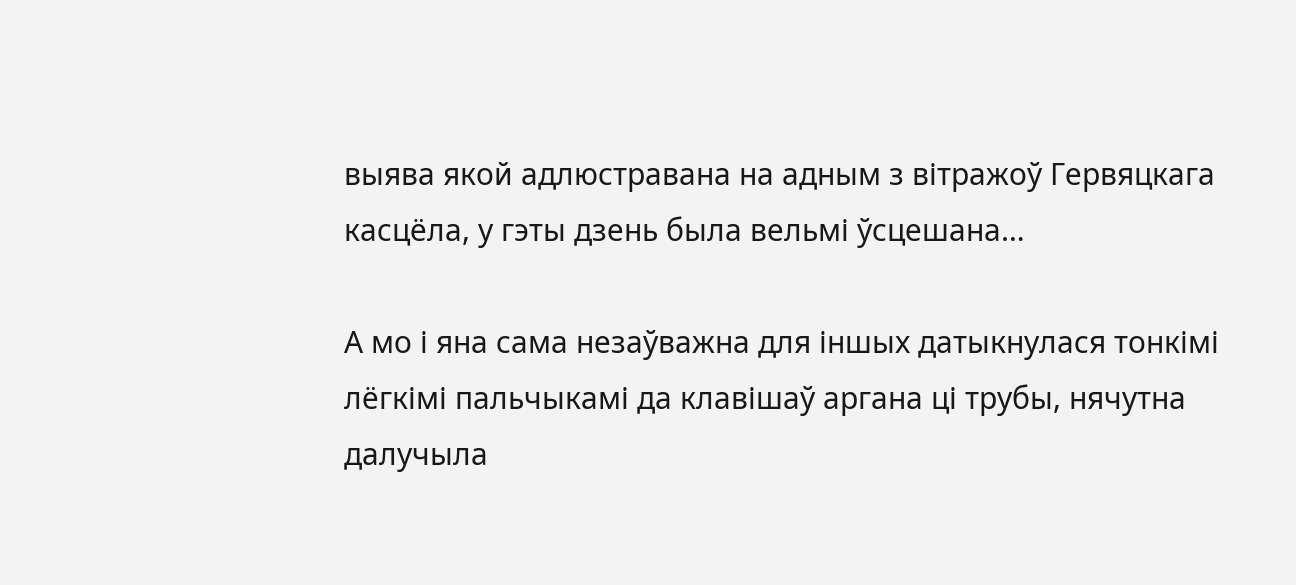выява якой адлюстравана на адным з вітражоў Гервяцкага касцёла, у гэты дзень была вельмі ўсцешана…

А мо і яна сама незаўважна для іншых датыкнулася тонкімі лёгкімі пальчыкамі да клавішаў аргана ці трубы, нячутна далучыла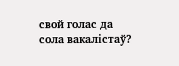свой голас да сола вакалістаў?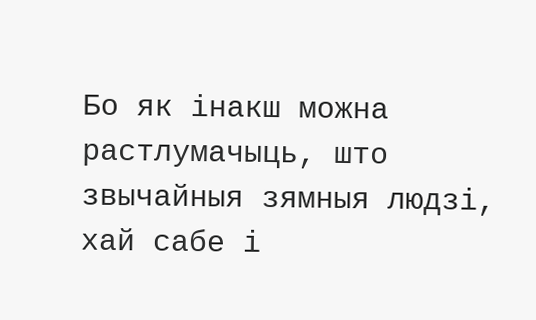Бо як інакш можна растлумачыць, што звычайныя зямныя людзі, хай сабе і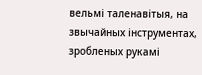вельмі таленавітыя, на звычайных інструментах, зробленых рукамі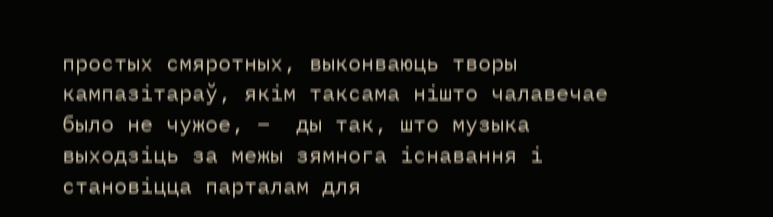простых смяротных, выконваюць творы кампазітараў, якім таксама нішто чалавечае было не чужое, –  ды так, што музыка выходзіць за межы зямнога існавання і становіцца парталам для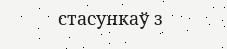стасункаў з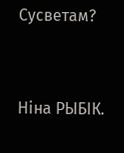Сусветам?


Ніна РЫБІК.